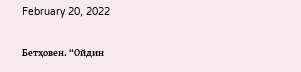February 20, 2022

Бетҳовен. “Ойдин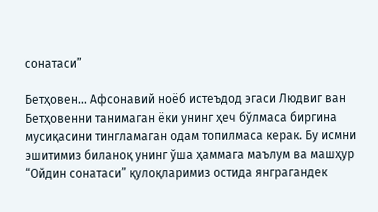сонатаси”

Бетҳовен... Aфсонавий ноёб истеъдод эгаси Людвиг ван Бетҳовенни танимаган ёки унинг ҳеч бўлмаса биргина мусиқасини тингламаган одам топилмаса керак. Бу исмни эшитимиз биланоқ унинг ўша ҳаммага маълум ва машҳур “Ойдин сонатаси” қулоқларимиз остида янграгандек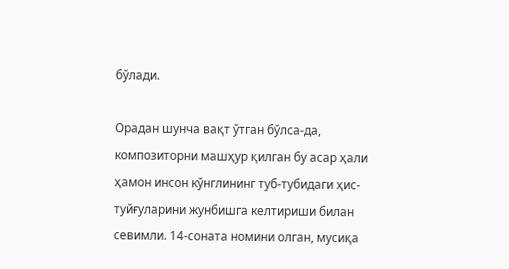бўлади.

Орадан шунча вақт ўтган бўлса-да, композиторни машҳур қилган бу асар ҳали ҳамон инсон кўнглининг туб-тубидаги ҳис-туйғуларини жунбишга келтириши билан севимли. 14-соната номини олган, мусиқа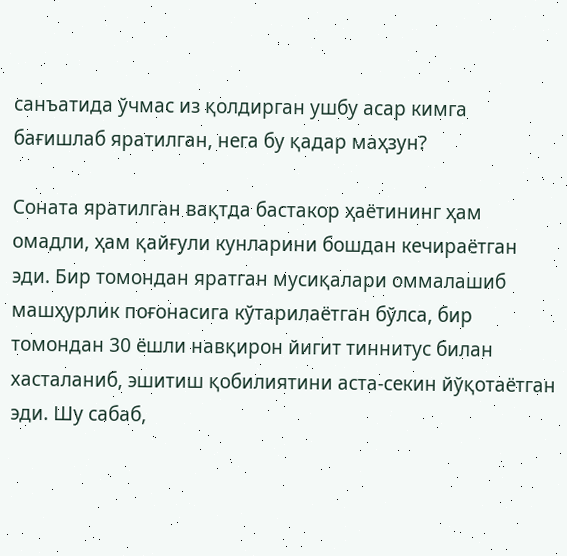санъатида ўчмас из қолдирган ушбу асар кимга бағишлаб яратилган, нега бу қадар маҳзун?

Соната яратилган вақтда бастакор ҳаётининг ҳам омадли, ҳам қайғули кунларини бошдан кечираётган эди. Бир томондан яратган мусиқалари оммалашиб машҳурлик поғонасига кўтарилаётган бўлса, бир томондан 30 ёшли навқирон йигит тиннитус билан хасталаниб, эшитиш қобилиятини аста-секин йўқотаётган эди. Шу сабаб,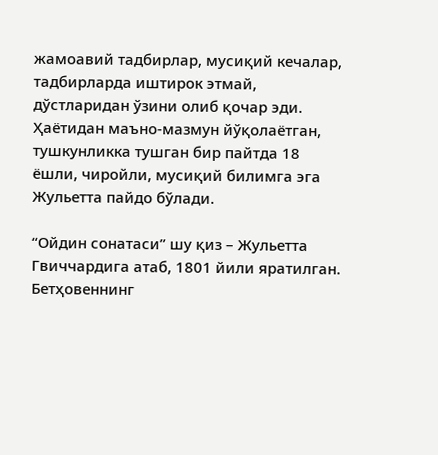жамоавий тадбирлар, мусиқий кечалар, тадбирларда иштирок этмай, дўстларидан ўзини олиб қочар эди. Ҳаётидан маъно-мазмун йўқолаётган, тушкунликка тушган бир пайтда 18 ёшли, чиройли, мусиқий билимга эга Жульетта пайдо бўлади.

“Ойдин сонатаси” шу қиз – Жульетта Гвиччардига атаб, 1801 йили яратилган. Бетҳовеннинг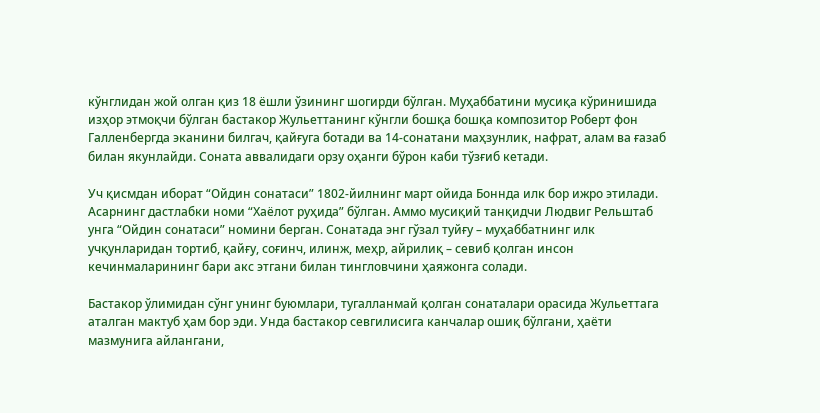кўнглидан жой олган қиз 18 ёшли ўзининг шогирди бўлган. Муҳаббатини мусиқа кўринишида изҳор этмоқчи бўлган бастакор Жульеттанинг кўнгли бошқа бошқа композитор Роберт фон Галленбергда эканини билгач, қайғуга ботади ва 14-сонатани маҳзунлик, нафрат, алам ва ғазаб билан якунлайди. Соната аввалидаги орзу оҳанги бўрон каби тўзғиб кетади.

Уч қисмдан иборат “Ойдин сонатаси” 1802-йилнинг март ойида Боннда илк бор ижро этилади. Aсарнинг дастлабки номи “Хаёлот руҳида” бўлган. Аммо мусиқий танқидчи Людвиг Рельштаб унга “Ойдин сонатаси” номини берган. Сонатада энг гўзал туйғу – муҳаббатнинг илк учқунларидан тортиб, қайғу, соғинч, илинж, меҳр, айрилиқ – севиб қолган инсон кечинмаларининг бари акс этгани билан тингловчини ҳаяжонга солади.

Бастакор ўлимидан сўнг унинг буюмлари, тугалланмай қолган сонаталари орасида Жульеттага аталган мактуб ҳам бор эди. Унда бастакор севгилисига канчалар ошиқ бўлгани, ҳаёти мазмунига айлангани,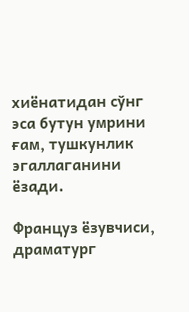хиёнатидан сўнг эса бутун умрини ғам, тушкунлик эгаллаганини ёзади.

Француз ёзувчиси, драматург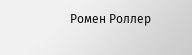Ромен Роллер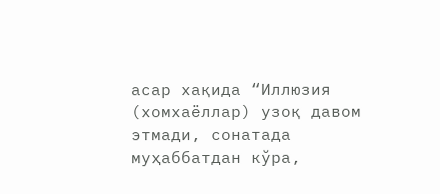асар хақида “Иллюзия (хомхаёллар) узоқ давом этмади, сонатада муҳаббатдан кўра,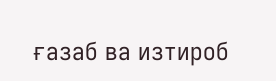ғазаб ва изтироб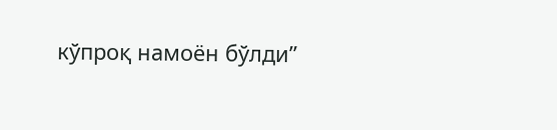кўпроқ намоён бўлди”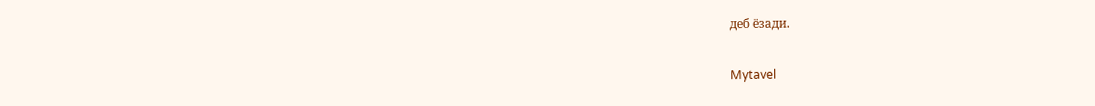деб ёзади.

Mytavel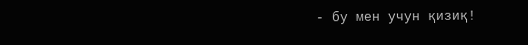- бу мен учун қизиқ!